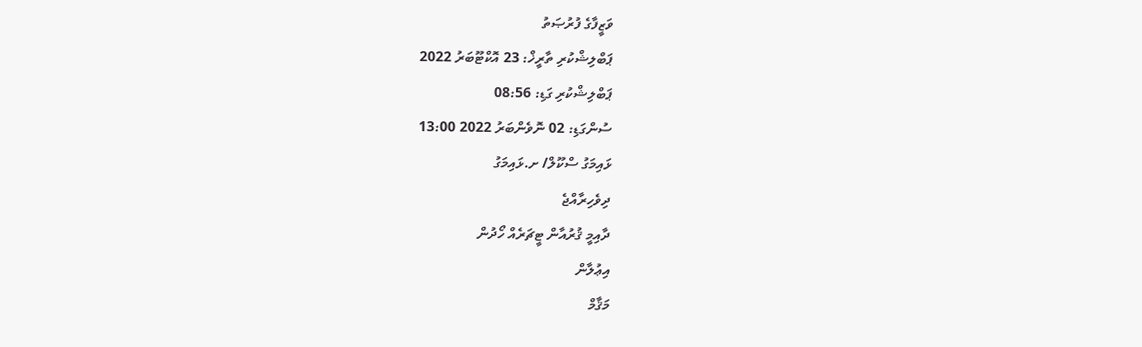ވަޒީފާގެ ފުރުޞަތު
ޕަބްލިޝްކުރި ތާރީޚް: 23 އޮކްޓޫބަރު 2022
ޕަބްލިޝްކުރި ގަޑި: 08:56
ސުންގަޑި: 02 ނޮވެންބަރު 2022 13:00
ޅައިމަގު ސްކޫލް/ ށ.ޅައިމަގު
ދިވެހިރާއްޖެ
ދާއިމީ ޤުރުއާން ޓީޗަރެއް ހޯދުން
އިޢުލާން
މަޤާމް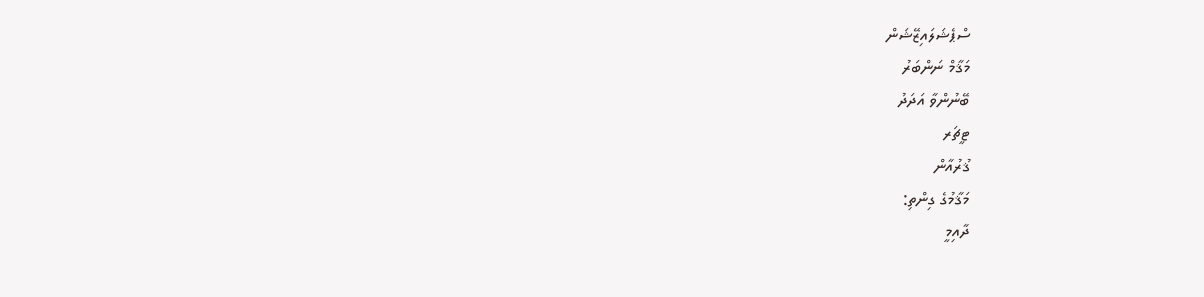ސްޕެޝަލައިޒޭޝަން
މަޤާމް ނަންބަރު
ބޭނުންވާ އަދަދު
ޓީޗަރ
ޤުރުއާން
މަޤާމުގެ ގިންތި:
ދާއިމީ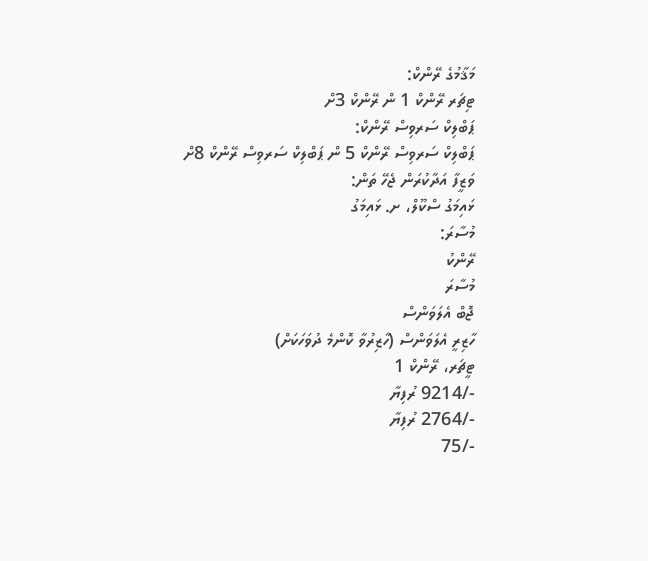މަޤާމުގެ ރޭންކް:
ޓިޗަރ ރޭންކް 1 ން ރޭންކް 3ށް
ޕަބްލިކް ސަރވިސް ރޭންކް:
ޕަބްލިކް ސަރވިސް ރޭންކް 5 ން ޕަބްލިކް ސަރވިސް ރޭންކް 8ށް
ވަޒީފާ އަދާކުރަން ޖެހޭ ތަން:
ޅައިމަގު ސްކޫލް، ށ. ޅައިމަގު
މުސާރަ:
ރޭންކު
މުސާރަ
ޖޮބް އެލަވަންސް
ހާޒިރީ އެލަވަންސް (ހާޒިރުވާ ކޮންމެ ދުވަހަކަށް)
ޓީޗަރ، ރޭންކް 1
-/9214 ރުފިޔާ
-/2764 ރުފިޔާ
-/75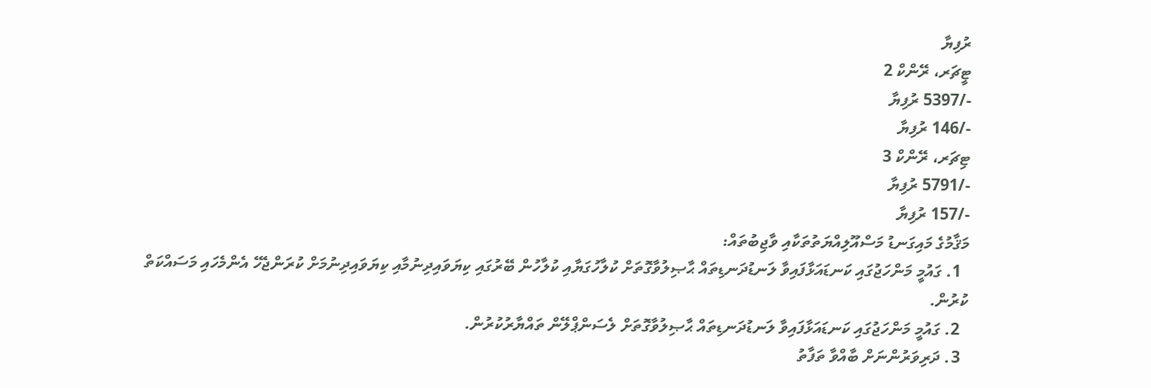ރުފިޔާ
ޓީޗަރ، ރޭންކް 2
-/5397 ރުފިޔާ
-/146 ރުފިޔާ
ޓިޗަރ، ރޭންކް 3
-/5791 ރުފިޔާ
-/157 ރުފިޔާ
މަޤާމުގެ މައިގަނޑު މަސްއޫލިއްޔަތުތަކާއި ވާޖިބުތައް:
  1. ގައުމީ މަންހަޖުގައި ކަނޑައަޅާފައިވާ ލަނޑުދަނޑިތައް ޙާޞިލުވާގޮތަށް ކުލާހުގަޔާއި ކުލާހުން ބޭރުގައި ކިޔަވައިދިނުމާއި ކިޔަވައިދިނުމަށް ކުރަންޖެހޭ އެންމެހައި މަސައްކަތް ކުރުން.
  2. ގައުމީ މަންހަޖުގައި ކަނޑައަޅާފައިވާ ލަނޑުދަނޑިތައް ޙާޞިލުވާގޮތަށް ލެސަންޕްލޭން ތައްޔާރުކުރުން.
  3. ދަރިވަރުންނަށް ބާއްވާ ތަފާތު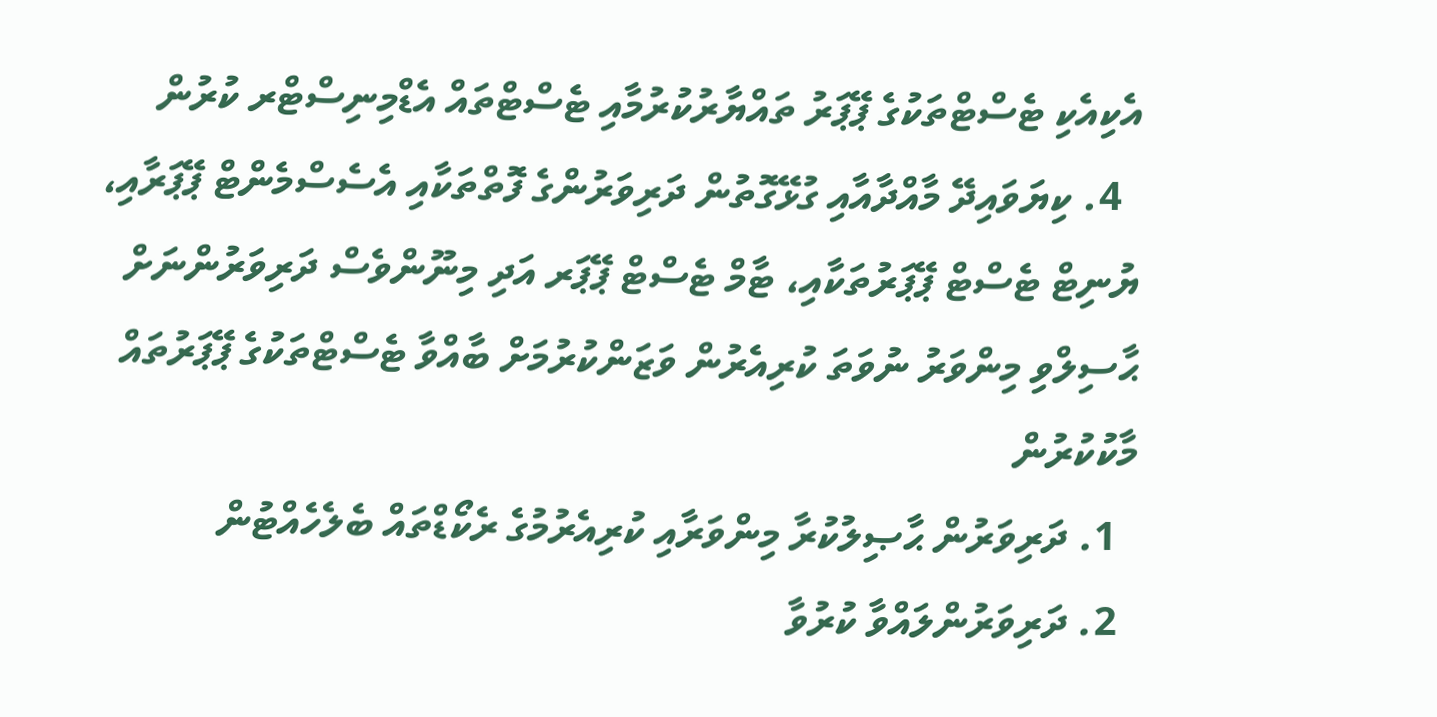އެކިއެކި ޓެސްޓްތަކުގެ ޕޭޕަރު ތައްޔާރުކުރުމާއި ޓެސްޓްތައް އެޑްމިނިސްޓްރ ކުރުން
  4. ކިޔަވައިދޭ މާއްދާއާއި ގުޅޭގޮތުން ދަރިވަރުންގެ ފޮތްތަކާއި އެސެސްމެންޓް ޕޭޕަރާއި، ޔުނިޓް ޓެސްޓް ޕޭޕަރުތަކާއި، ޓާމް ޓެސްޓް ޕޭޕަރ އަދި މިނޫންވެސް ދަރިވަރުންނަށް ޙާސިލްވި މިންވަރު ނުވަތަ ކުރިއެރުން ވަޒަންކުރުމަށް ބާއްވާ ޓެސްޓްތަކުގެ ޕޭޕަރުތައް މާކުކުރުން
  1. ދަރިވަރުން ޙާޞިލުކުރާ މިންވަރާއި ކުރިއެރުމުގެ ރެކޯޑްތައް ބެލެހެއްޓުން
  2. ދަރިވަރުންލައްވާ ކުރުވާ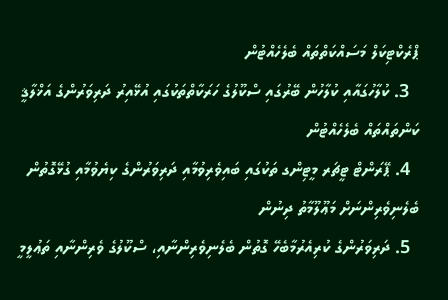ޕްރެކްޓިކަލް މަސައްކަތްތައް ބެލެހެއްޓުން
  3. ކުލާހުގައާއި ކުލާހުން ބޭރުގައި ސްކޫލުގެ ހަރަކާތްތަކުގައި އުޅޭއިރު ދަރިވަރުންގެ އަޚްލާޤީ ކަންތައްތައް ބެލެހެއްޓުން
  4. ޕޭރަންޓް ޓީޗަރ މީޓިންގ ތަކުގައި ބައިވެރިވުމާއި ދަރިވަރުންގެ ކިޔެވުމާއި ގުޅޭގޮތުން ބެލެނިވެރިންނަށް މަޢޫލޫމާތު ދިނުން
  5. ދަރިވަރުންގެ ކުރިއެރުމާބެހޭ ގޮތުން ބެލެނިވެރިންނާއި، ސްކޫލުގެ ވެރިންނާއި ތަޢުލީމީ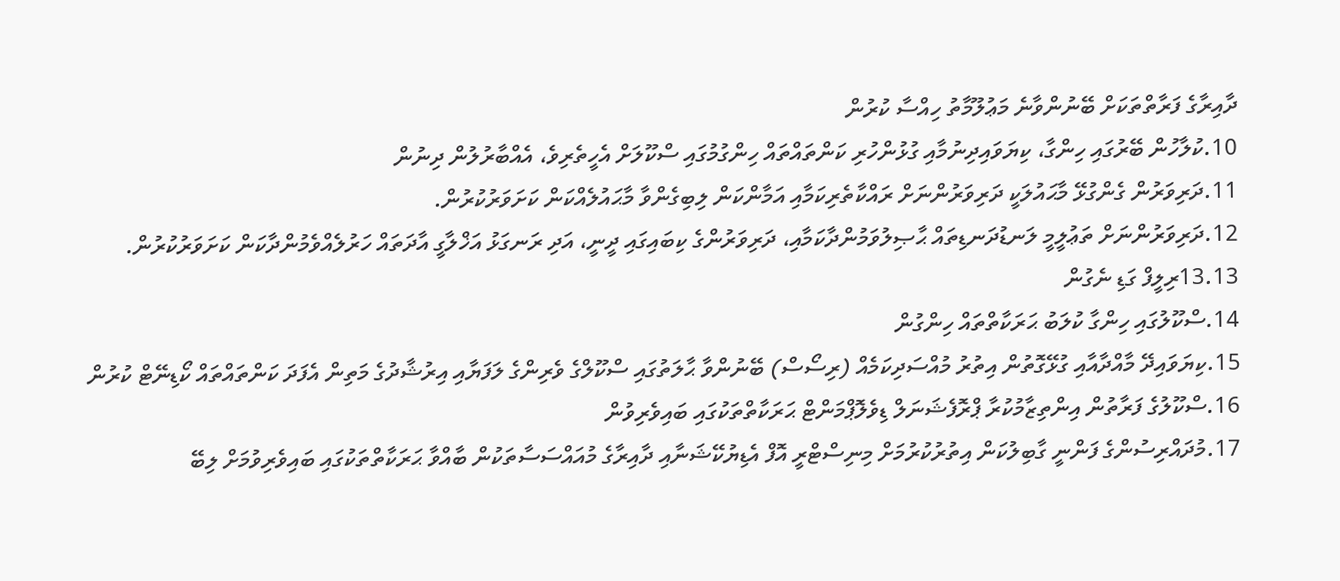ދާއިރާގެ ފަރާތްތަކަށް ބޭނުންވާނެ މަޢުލޫމާތު ހިއްސާ ކުރުން
10.ކުލާހުން ބޭރުގައި ހިންގާ، ކިޔަވައިދިނުމާއި ގުޅުންހުރި ކަންތައްތައް ހިންގުމުގައި ސްކޫލަށް އެހީތެރިވެ، އެއްބާރުލުން ދިނުން
11.ދަރިވަރުން ގެންގުޅޭ މާޙައުލަކީ ދަރިވަރުންނަށް ރައްކާތެރިކަމާއި އަމާންކަން ލިބިގެންވާ މާޙައުލެއްކަން ކަށަވަރުކުރުން.
12.ދަރިވަރުންނަށް ތަޢުލީމީ ލަނޑުދަނޑިތައް ޙާޞިލުވަމުންދާކަމާއި، ދަރިވަރުންގެ ކިބައިގައި ދީނީ، އަދި ރަނގަޅު އަޚްލާގީ އާދަތައް ހަރުލެއްވެމުންދާކަން ކަށަވަރުކުރުން.
13.13ރިލީފް ގަޑި ނެގުން
14.ސްކޫލުގައި ހިންގާ ކުލަބު ޙަރަކާތްތައް ހިންގުން
15.ކިޔަވައިދޭ މާއްދާއާއި ގުޅޭގޮތުން އިތުރު މުއްސަދިކަމެއް (ރިސޯސް) ބޭނުންވާ ޙާލަތުގައި ސްކޫލްގެ ވެރިންގެ ލަފަޔާއި އިރުޝާދުގެ މަތިން އެފަދަ ކަންތައްތައް ކޯޑިނޭޓް ކުރުން
16.ސްކޫލުގެ ފަރާތުން އިންތިޒާމުކުރާ ޕްރޮފެޝަނަލް ޑިވެލޮޕްމަންޓް ޙަރަކާތްތަކުގައި ބައިވެރިވުން
17.މުދައްރިސުންގެ ފަންނީ ގާބިލުކަން އިތުރުކުރުމަށް މިނިސްޓްރީ އޮފް އެޑިޔުކޭޝަނާއި ދާއިރާގެ މުއައްސަސާތަކުން ބާއްވާ ޙަރަކާތްތަކުގައި ބައިވެރިވުމަށް ލިބޭ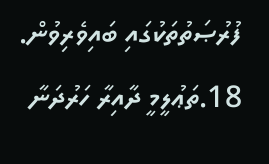ފުރުޞަތުތަކުގައި ބައިވެރިވުން.
18.ތަޢުލީމީ ދާއިރާ ހަރުދަނާ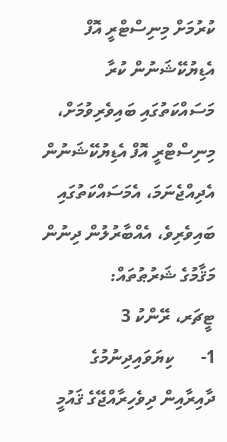ކުރުމަށް މިނިސްޓްރީ އޮފް އެޑިޔުކޭޝަނުން ކުރާ މަސައްކަތުގައި ބައިވެރިވުމަށް، މިނިސްޓްރީ އޮފް އެޑިޔުކޭޝަނުން އެދިއްޖެނަމަ، އެމަސައްކަތުގައި ބައިވެރިވެ، އެއްބާރުލުން ދިނުން
މަޤާމުގެ ޝަރުޠުތައް:
ޓީޗަރ، ރޭންކު 3
1-      ކިޔަވައިދިނުމުގެ ދާއިރާއިން ދިވެހިރާއްޖޭގެ ޤައުމީ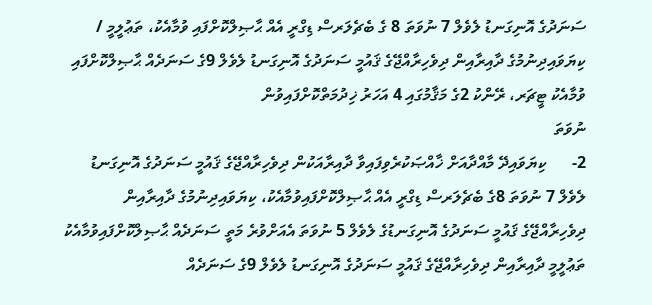ސަނަދުގެ އޮނިގަނޑު ލެވެލް 7 ނުވަތަ 8 ގެ ބެޗެލަރސް ޑިގްރީ އެއް ޙާޞިލްކޮށްފައި ވުމާއެކު، ތަޢުލީމީ / ކިޔަވައިދިނުމުގެ ދާއިރާއިން ދިވެހިރާއްޖޭގެ ޤައުމީ ސަނަދުގެ އޮނިގަނޑު ލެވެލް 9ގެ ސަނަދެއް ޙާޞިލްކޮށްފައި ވުމާއެކު ޓީޗަރ، ރޭންކު 2ގެ މަޤާމުގައި 4 އަހަރު ޚިދުމަތްކޮށްފައިވުން
ނުވަތަ
2-      ކިޔަވައިދޭ މާއްދާއަށް ޚާއްޞަކުރެވިފައިވާ ދާއިރާއަކުން ދިވެހިރާއްޖޭގެ ޤައުމީ ސަނަދުގެ އޮނިގަނޑު ލެވެލް 7 ނުވަތަ 8ގެ ބެޗެލަރސް ޑިގްރީ އެއް ޙާޞިލްކޮށްފައިވުމާއެކު، ކިޔަވައިދިނުމުގެ ދާއިރާއިން ދިވެހިރާއްޖޭގެ ޤައުމީ ސަނަދުގެ އޮނިގަނޑުގެ ލެވެލް 5 ނުވަތަ އެއަށްވުރެ މަތީ ސަނަދެއް ޙާޞިލްކޮށްފައިވުމާއެކު ތަޢުލީމީ ދާއިރާއިން ދިވެހިރާއްޖޭގެ ޤައުމީ ސަނަދުގެ އޮނިގަނޑު ލެވެލް 9ގެ ސަނަދެއް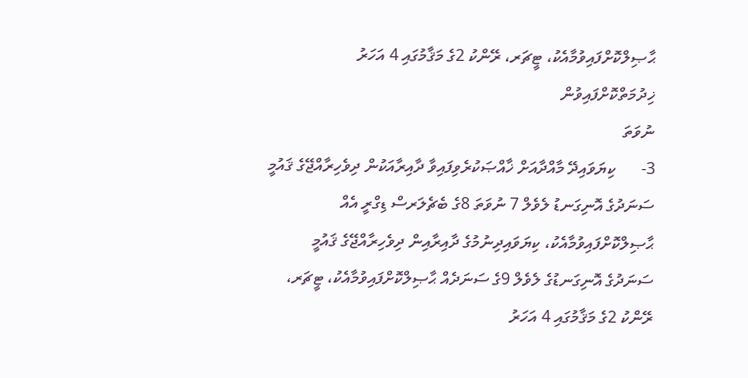ޙާޞިލްކޮށްފައިވުމާއެކު، ޓީޗަރ، ރޭންކު 2ގެ މަޤާމުގައި 4 އަހަރު ޚިދުމަތްކޮށްފައިވުން
ނުވަތަ
3-      ކިޔަވައިދޭ މާއްދާއަށް ޚާއްޞަކުރެވިފައިވާ ދާއިރާއަކުން ދިވެހިރާއްޖޭގެ ޤައުމީ ސަނަދުގެ އޮނިގަނޑު ލެވެލް 7 ނުވަތަ 8ގެ ބެޗެލަރސް ޑިގްރީ އެއް ޙާޞިލްކޮށްފައިވުމާއެކު، ކިޔަވައިދިނުމުގެ ދާއިރާއިން ދިވެހިރާއްޖޭގެ ޤައުމީ ސަނަދުގެ އޮނިގަނޑުގެ ލެވެލް 9ގެ ސަނަދެއް ޙާޞިލްކޮށްފައިވުމާއެކު، ޓީޗަރ، ރޭންކު 2ގެ މަޤާމުގައި 4 އަހަރު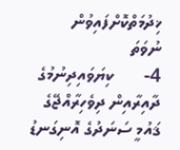ޚިދުމަތްކޮށްފައިވުން
ނުވަތަ
4-      ކިޔަވައިދިނުމުގެ ދާއިރާއިން ދިވެހިރާއްޖޭގެ ޤައުމީ ސަނަދުގެ އޮނިގަނޑު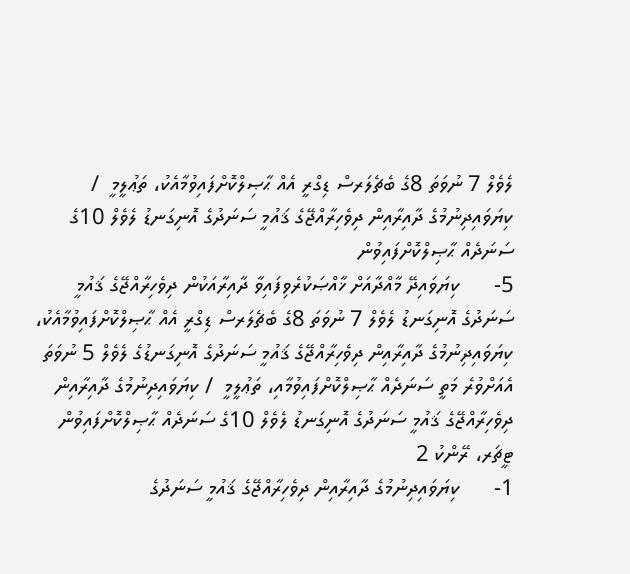ލެވެލް 7 ނުވަތަ 8ގެ ބެޗެލަރސް ޑިގްރީ އެއް ޙާޞިލްކޮށްފައިވުމާއެކު، ތަޢުލީމީ  / ކިޔަވައިދިނުމުގެ ދާއިރާއިން ދިވެހިރާއްޖޭގެ ޤައުމީ ސަނަދުގެ އޮނިގަނޑު ލެވެލް 10ގެ ސަނަދެއް ޙާޞިލްކޮށްފައިވުން
5-      ކިޔަވައިދޭ މާއްދާއަށް ޚާއްޞަކުރެވިފައިވާ ދާއިރާއަކުން ދިވެހިރާއްޖޭގެ ޤައުމީ ސަނަދުގެ އޮނިގަނޑު ލެވެލް 7 ނުވަތަ 8ގެ ބެޗެލަރސް ޑިގްރީ އެއް ޙާޞިލްކޮށްފައިވުމާއެކު، ކިޔަވައިދިނުމުގެ ދާއިރާއިން ދިވެހިރާއްޖޭގެ ޤައުމީ ސަނަދުގެ އޮނިގަނޑުގެ ލެވެލް 5 ނުވަތަ އެއަށްވުރެ މަތީ ސަނަދެއް ޙާޞިލްކޮށްފައިވުމާއި، ތަޢުލީމީ  / ކިޔަވައިދިނުމުގެ ދާއިރާއިން ދިވެހިރާއްޖޭގެ ޤައުމީ ސަނަދުގެ އޮނިގަނޑު ލެވެލް 10ގެ ސަނަދެއް ޙާޞިލްކޮށްފައިވުން
ޓީޗަރ، ރޭންކު 2
1-      ކިޔަވައިދިނުމުގެ ދާއިރާއިން ދިވެހިރާއްޖޭގެ ޤައުމީ ސަނަދުގެ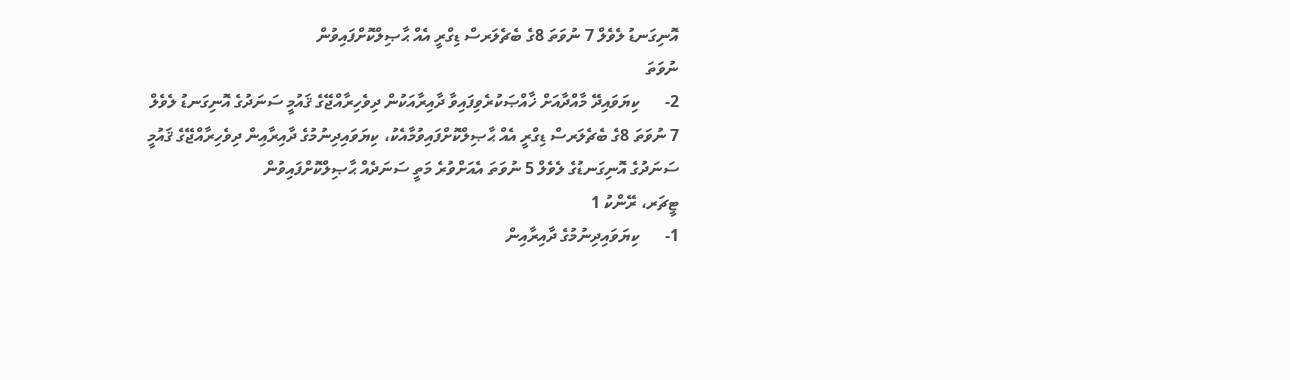އޮނިގަނޑު ލެވެލް 7 ނުވަތަ 8ގެ ބެޗެލަރސް ޑިގްރީ އެއް ޙާޞިލްކޮށްފައިވުން
ނުވަތަ
2-      ކިޔަވައިދޭ މާއްދާއަށް ޚާއްޞަކުރެވިފައިވާ ދާއިރާއަކުން ދިވެހިރާއްޖޭގެ ޤައުމީ ސަނަދުގެ އޮނިގަނޑު ލެވެލް 7 ނުވަތަ 8ގެ ބެޗެލަރސް ޑިގްރީ އެއް ޙާޞިލްކޮށްފައިވުމާއެކު، ކިޔަވައިދިނުމުގެ ދާއިރާއިން ދިވެހިރާއްޖޭގެ ޤައުމީ ސަނަދުގެ އޮނިގަނޑުގެ ލެވެލް 5 ނުވަތަ އެއަށްވުރެ މަތީ ސަނަދެއް ޙާޞިލްކޮށްފައިވުން
ޓީޗަރ، ރޭންކު 1
1-      ކިޔަވައިދިނުމުގެ ދާއިރާއިން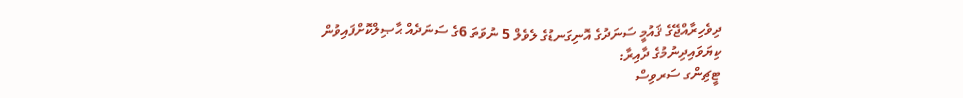ދިވެހިރާއްޖޭގެ ޤައުމީ ސަނަދުގެ އޮނިގަނޑުގެ ލެވެލް 5 ނުވަތަ 6ގެ ސަނަދެއް ޙާޞިލްކޮށްފައިވުން
ކިޔަވައިދިނުމުގެ ދާއިރާ:
ޓީޗިންގ ސަރވިސް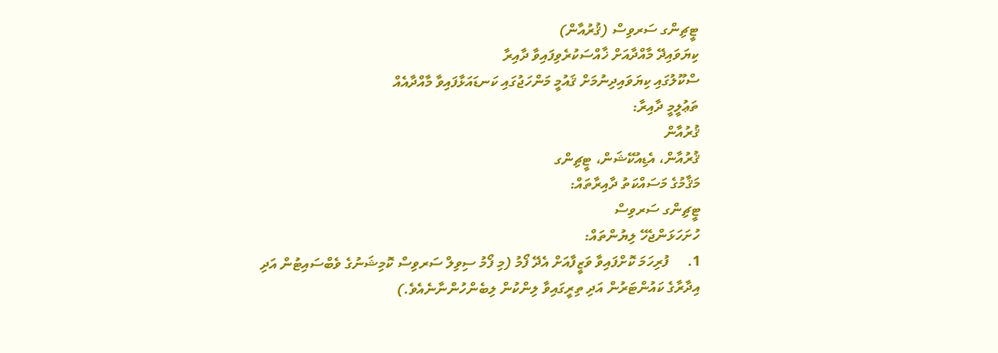ޓީޗިންގ ސަރވިސް (ޤުރުއާން)
ކިޔަވައިދޭ މާއްދާއަށް ޚާއްސަކުރެވިފައިވާ ދާއިރާ
ސްކޫލުގައި ކިޔަވައިދިނުމަށް ޤައުމީ މަންހަޖުގައި ކަނޑައަޅާފައިވާ މާއްދާއެއް
ތަޢުލީމީ ދާއިރާ:
ޤުރުއާން
ޤުރުއާން، އެޑިއުކޭޝަން، ޓީޗިންގ
މަޤާމުގެ މަސައްކަތު ދާއިރާތައް:
ޓީޗިންގ ސަރވިސް
ހުށަހަޅަންޖެހޭ ލިޔުންތައް:
1.     ފުރިހަމަ ކޮށްފައިވާ ވަޒީފާއަށް އެދޭ ފޯމު (މި ފޯމު ސިވިލް ސަރވިސް ކޮމިޝަނުގެ ވެބްސައިޓުން އަދި އިދާރާގެ ކައުންޓަރުން އަދި ތިރީގައިވާ ލިންކުން ލިބެންހުންނާނެއެވެ.)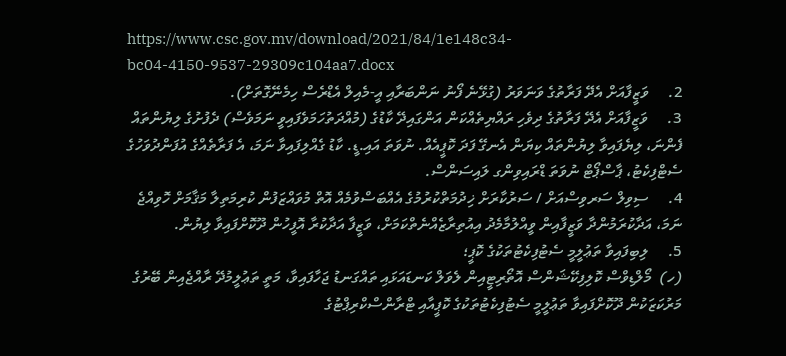https://www.csc.gov.mv/download/2021/84/1e148c34-bc04-4150-9537-29309c104aa7.docx
2.     ވަޒީފާއަށް އެދޭ ފަރާތުގެ ވަނަވަރު (ގުޅޭނެ ފޯނު ނަންބަރާއި އީ-މެއިލް އެޑްރެސް ހިމެނޭގޮތަށް).
3.     ވަޒީފާއަށް އެދޭ ފަރާތުގެ ދިވެހި ރައްޔިތެއްކަން އަންގައިދޭ ކާޑުގެ (މުއްދަތުހަމަވެފައިވީ ނަމަވެސް) ދެފުށުގެ ލިޔުންތައް ފެންނަ، ލިޔެފައިވާ ލިޔުންތައް ކިޔަން އެނގޭ ފަދަ ކޮޕީއެއް. ނުވަތަ އައި.ޑީ. ކާޑު ގެއްލިފައިވާ ނަމަ، އެ ފަރާތެއްގެ އުފަންދުވަހުގެ ސެޓްފިކެޓު، ޕާސްޕޯޓް ނުވަތަ ޑްރައިވިންގ ލައިސަންސް.
4.     ސިވިލް ސަރވިސްއަށް / ސަރުކާރަށް ޚިދުމަތްކުރުމުގެ އެއްބަސްވުމެއް އޮތް މުވައްޒަފުން ކުރިމަތިލާ މަޤާމަށް ހޮވިއްޖެ ނަމަ، އަދާކުރަމުންދާ ވަޒީފާއިން ވީއްލުމާމެދު އިއުތިރާޒެއްނެތްކަމަށް، ވަޒީފާ އަދާކުރާ އޮފީހުން ދޫކޮށްފައިވާ ލިޔުން.
5.     ލިބިފައިވާ ތަޢުލީމީ ސެޓުފިކެޓުތަކުގެ ކޮޕީ؛
(ހ)  މޯލްޑިވްސް ކޮލިފިކޭޝަންސް އޮތޯރިޓީއިން ލެވަލް ކަނޑައަޅައި ތައްގަނޑު ޖަހާފައިވާ، މަތީ ތަޢުލީމުދޭ ރާއްޖެއިން ބޭރުގެ މަރުކަޒަކުން ދޫކޮށްފައިވާ ތަޢުލީމީ ސެޓުފިކެޓުތަކުގެ ކޮޕީއާއި ޓްރާންސްކްރިޕްޓުގެ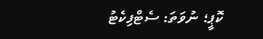ކޮޕީ؛ ނުވަތަ: ސެޓްފިކެޓު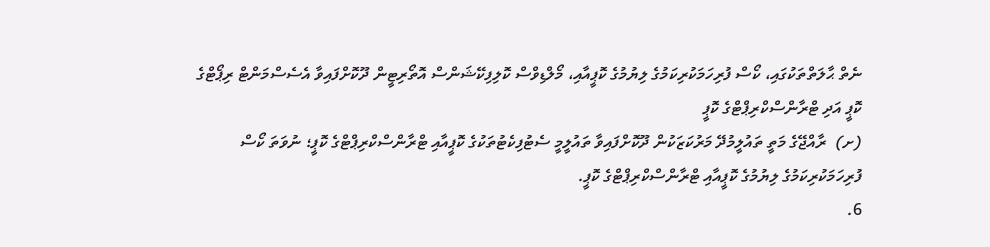ނެތް ޙާލަތްތަކުގައި، ކޯސް ފުރިހަމަކުރިކަމުގެ ލިޔުމުގެ ކޮޕީއާއި، މޯލްޑިވްސް ކޮލިފިކޭޝަންސް އޮތޯރިޓީން ދޫކޮށްފައިވާ އެސެސްމަންޓް ރިޕޯޓްގެ ކޮޕީ އަދި ޓްރާންސްކްރިޕްޓްގެ ކޮޕީ
(ށ)  ރާއްޖޭގެ މަތީ ތައުލީމުދޭ މަރުކަޒަކުން ދޫކޮށްފައިވާ ތައުލީމީ ސެޓުފިކެޓުތަކުގެ ކޮޕީއާއި ޓްރާންސްކްރިޕްޓްގެ ކޮޕީ؛ ނުވަތަ ކޯސް ފުރިހަމަކުރިކަމުގެ ލިޔުމުގެ ކޮޕީއާއި ޓްރާންސްކްރިޕްޓްގެ ކޮޕީ.
6.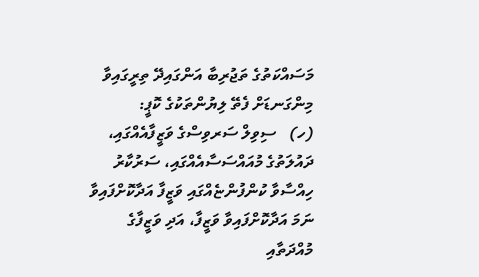މަސައްކަތުގެ ތަޖުރިބާ އަންގައިދޭ ތިރީގައިވާ މިންގަނޑަށް ފެތޭ ލިޔުންތަކުގެ ކޮޕީ:
(ހ)   ސިވިލް ސަރވިސްގެ ވަޒީފާއެއްގައި، ދައުލަތުގެ މުއައްސަސާއެއްގައި، ސަރުކާރު ހިއްސާވާ ކުންފުންޏެއްގައި ވަޒީފާ އަދާކޮށްފައިވާ ނަމަ އަދާކޮށްފައިވާ ވަޒީފާ، އަދި ވަޒީފާގެ މުއްދަތާއި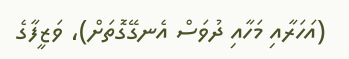(އަހަރާއި މަހާއި ދުވަސް އެނގޭގޮތަށް)، ވަޒީފާގެ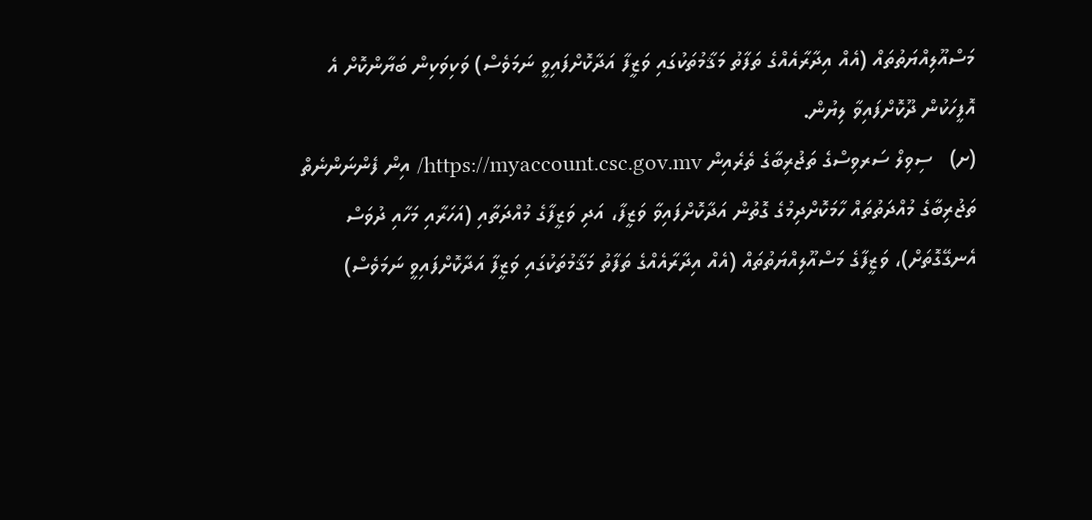މަސްއޫލިއްޔަތުތައް (އެއް އިދާރާއެއްގެ ތަފާތު މަޤާމުތަކުގައި ވަޒީފާ އަދާކޮށްފައިވީ ނަމަވެސް) ވަކިވަކިން ބަޔާންކޮށް އެ އޮފީހަކުން ދޫކޮށްފައިވާ ލިޔުން.
(ށ)   ސިވިލް ސަރވިސްގެ ތަޖުރިބާގެ ތެރެއިން https://myaccount.csc.gov.mv/ އިން ފެންނަންނެތް ތަޖުރިބާގެ މުއްދަތުތައް ހާމަކޮށްދިމުގެ ގޮތުން އަދާކޮށްފައިވާ ވަޒީފާ، އަދި ވަޒީފާގެ މުއްދަތާއި (އަހަރާއި މަހާއި ދުވަސް އެނގޭގޮތަށް)، ވަޒީފާގެ މަސްއޫލިއްޔަތުތައް (އެއް އިދާރާއެއްގެ ތަފާތު މަޤާމުތަކުގައި ވަޒީފާ އަދާކޮށްފައިވީ ނަމަވެސް)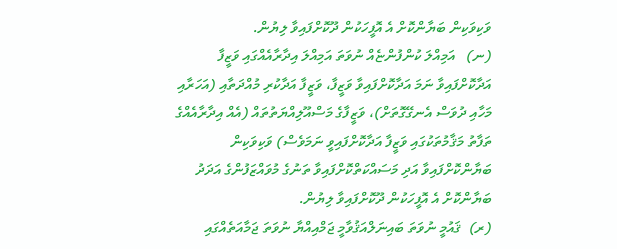ވަކިވަކިން ބަޔާންކޮށް އެ އޮފީހަކުން ދޫކޮށްފައިވާ ލިޔުން.
(ނ)   އަމިއްލަ ކުންފުންޏެއް ނުވަތަ އަމިއްލަ އިދާރާއެއްގައި ވަޒީފާ އަދާކޮށްފައިވާ ނަމަ އަދާކޮށްފައިވާ ވަޒީފާ، ވަޒީފާ އަދާކުރި މުއްދަތާއި (އަހަރާއި މަހާއި ދުވަސް އެނގޭގޮތަށް)، ވަޒީފާގެ މަސްއޫލިއްޔަތުތައް (އެއް އިދާރާއެއްގެ ތަފާތު މަޤާމުތަކުގައި ވަޒީފާ އަދާކޮށްފައިވީ ނަމަވެސް) ވަކިވަކިން ބަޔާންކޮށްފައިވާ އަދި މަސައްކަތްކޮށްފައިވާ ތަނުގެ މުވައްޒަފުންގެ އަދަދު ބަޔާންކޮށް އެ އޮފީހަކުން ދޫކޮށްފައިވާ ލިޔުން.
(ރ)  ޤައުމީ ނުވަތަ ބައިނަލްއަޤުވާމީ ޖަމްއިއްޔާ ނުވަތަ ޖަމާއަތެއްގައި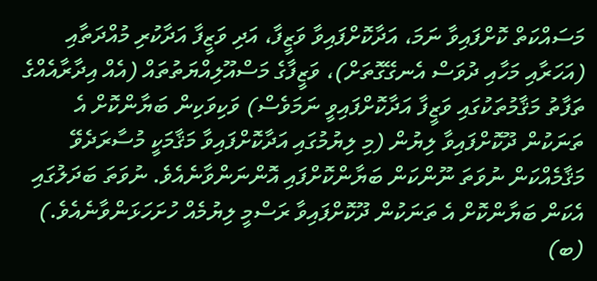މަސައްކަތް ކޮށްފައިވާ ނަމަ، އަދާކޮށްފައިވާ ވަޒީފާ، އަދި ވަޒީފާ އަދާކުރި މުއްދަތާއި (އަހަރާއި މަހާއި ދުވަސް އެނގޭގޮތަށް)، ވަޒީފާގެ މަސްއޫލިއްޔަތުތައް (އެއް އިދާރާއެއްގެ ތަފާތު މަޤާމުތަކުގައި ވަޒީފާ އަދާކޮށްފައިވީ ނަމަވެސް) ވަކިވަކިން ބަޔާންކޮށް އެ ތަނަކުން ދޫކޮށްފައިވާ ލިޔުން (މި ލިޔުމުގައި އަދާކޮށްފައިވާ މަޤާމަކީ މުސާރަދެވޭ މަޤާމެއްކަން ނުވަތަ ނޫންކަން ބަޔާންކޮށްފައި އޮންނަންވާނެއެވެ. ނުވަތަ ބަދަލުގައި އެކަން ބަޔާންކޮށް އެ ތަނަކުން ދޫކޮށްފައިވާ ރަސްމީ ލިޔުމެއް ހުށަހަޅަންވާނެއެވެ.)
(ބ)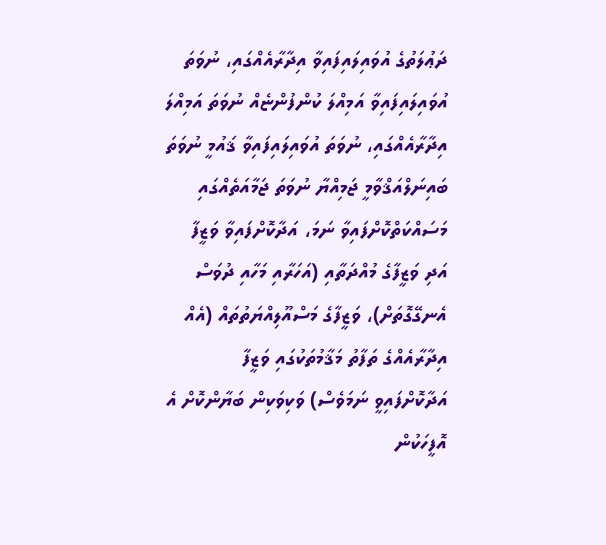ދަޢުލަތުގެ އުވައިލައިފައިވާ އިދާރާއެއްގައި، ނުވަތަ އުވައިލައިފައިވާ އަމިއްލަ ކުންފުންޏެއް ނުވަތަ އަމިއްލަ އިދާރާއެއްގައި، ނުވަތަ އުވައިލައިފައިވާ ޤައުމީ ނުވަތަ ބައިނަލްއަޤްވާމީ ޖަމިއްޔާ ނުވަތަ ޖަމާއަތެއްގައި މަސައްކަތްކޮށްފައިވާ ނަމަ، އަދާކޮށްފައިވާ ވަޒީފާ އަދި ވަޒީފާގެ މުއްދަތާއި (އަހަރާއި މަހާއި ދުވަސް އެނގޭގޮތަށް)، ވަޒީފާގެ މަސްއޫލިއްޔަތުތައް (އެއް އިދާރާއެއްގެ ތަފާތު މަޤާމުތަކުގައި ވަޒީފާ އަދާކޮށްފައިވީ ނަމަވެސް) ވަކިވަކިން ބަޔާންކޮށް އެ އޮފީހަކުން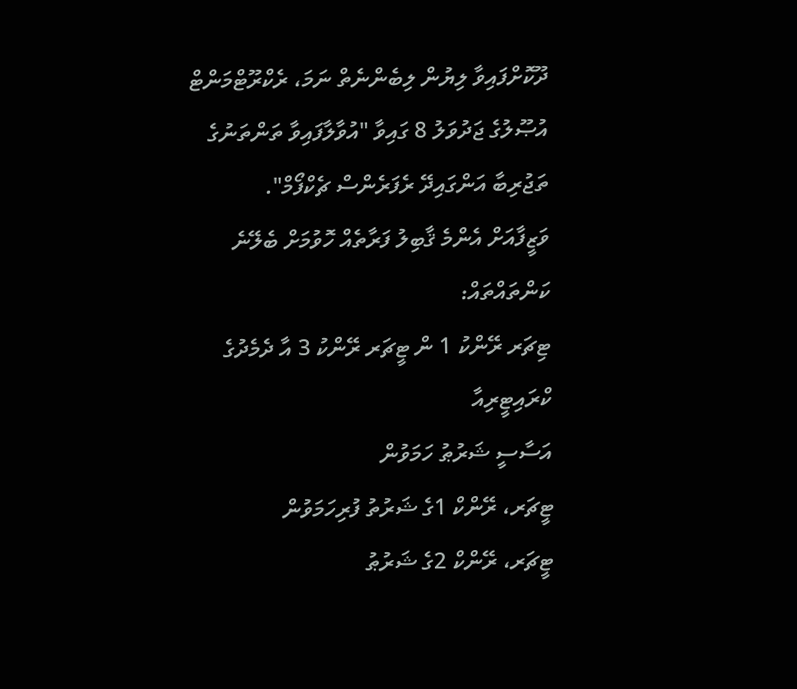ދޫކޮށްފައިވާ ލިޔުން ލިބެންނެތް ނަމަ، ރެކްރޫޓްމަންޓް އުޞޫލުގެ ޖަދުވަލު 8 ގައިވާ "އުވާލާފައިވާ ތަންތަނުގެ ތަޖުރިބާ އަންގައިދޭ ރެފަރެންސް ޗެކްފޯމް".
ވަޒީފާއަށް އެންމެ ޤާބިލު ފަރާތެއް ހޮވުމަށް ބެލޭނެ ކަންތައްތައް:
ޓިޗަރ ރޭންކު 1 ން ޓީޗަރ ރޭންކު 3 އާ ދެމެދުގެ ކްރައިޓީރިއާ
އަސާސީ ޝަރުޠު ހަމަވުން
ޓީޗަރ، ރޭންކް 1ގެ ޝަރުތު ފުރިހަމަވުން
ޓީޗަރ، ރޭންކް 2ގެ ޝަރުޠު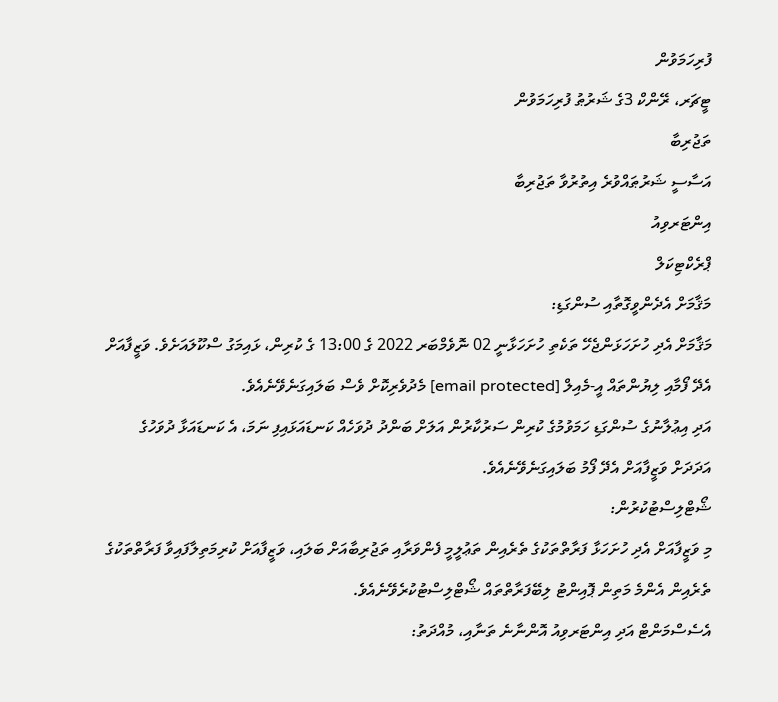ފުރިހަމަވުން
ޓީޗަރ، ރޭންކް 3ގެ ޝަރުޠު ފުރިހަމަވުން
ތަޖުރިބާ
އަސާސީ ޝަރުޠައްވުރެ އިތުރުވާ ތަޖުރިބާ
އިންޓަރވިއު
ޕްރެކްޓިކަލް
މަޤާމަށް އެދެންވީގޮތާއި ސުންގަޑި:
މަޤާމަށް އެދި ހުށަހަޅަންޖެހޭ ތަކެތި ހުށަހަޅާނީ 02 ނޮވެމްބަރ 2022 ގެ 13:00 ގެ ކުރިން، ޅައިމަގު ސްކޫލައަށެވެ. ވަޒީފާއަށް އެދޭ ފޯމާއި ލިޔުންތައް އީ-މެއިލް [email protected] މެދުވެރިކޮށް ވެސް ބަލައިގަނެވޭނެއެވެ.
އަދި އިޢުލާނުގެ ސުންގަޑި ހަމަވުމުގެ ކުރިން ސަރުކާރުން އަލަށް ބަންދު ދުވަހެއް ކަނޑައަޅައިފި ނަމަ، އެ ކަނޑައަޅާ ދުވަހުގެ އަދަދަށް ވަޒީފާއަށް އެދޭ ފޯމު ބަލައިގަނެވޭނެއެވެ.
ޝޯޓްލިސްޓުކުރުން:
މި ވަޒީފާއަށް އެދި ހުށަހަޅާ ފަރާތްތަކުގެ ތެރެއިން ތަޢުލީމީ ފެންވަރާއި ތަޖުރިބާއަށް ބަލައި، ވަޒީފާއަށް ކުރިމަތިލާފައިވާ ފަރާތްތަކުގެ ތެރެއިން އެންމެ މަތިން ޕޮއިންޓު ލިބޭފަރާތްތައް ޝޯޓްލިސްޓުކުރެވޭނެއެވެ.
އެސެސްމަންޓް އަދި އިންޓަރވިއު އޮންނާނެ ތަނާއި، މުއްދަތު: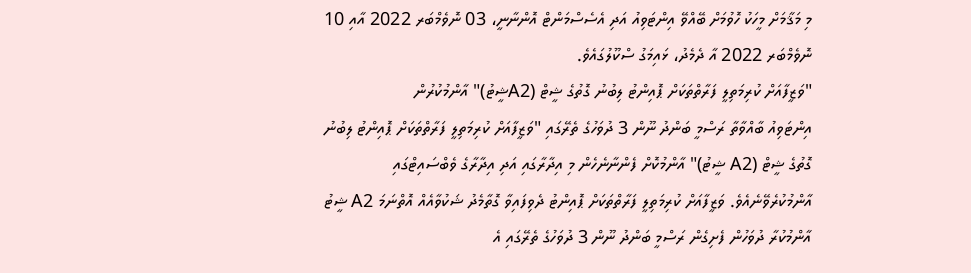މި މަޤާމަށް މީހަކު ހޮވުމަށް ބޭއްވޭ އިންޓަވިއު އަދި އެސެސްމަންޓް އޮންނާނީ، 03 ނޮވެމްބަރ 2022 އާއި 10 ނޮވެމްބަރ 2022 އާ ދެމެދު، ޅައިމަގު ސްކޫލުގައެވެ.
"ވަޒީފާއަށް ކުރިމަތިލީ ފަރާތްތަކަށް ޕޮއިންޓު ލިބުނު ގޮތުގެ ޝީޓް (A2ޝީޓު)" އާންމުކުރުން
އިންޓަވިއު ބާއްވާތާ ރަސްމީ ބަންދު ނޫން 3 ދުވަހުގެ ތެރޭގައި "ވަޒީފާއަށް ކުރިމަތިލީ ފަރާތްތަކަށް ޕޮއިންޓު ލިބުނު ގޮތުގެ ޝީޓް (A2 ޝީޓު)" އާންމުކޮށް ފެންނާނެހެން މި އިދާރާގައި އަދި އިދާރާގެ ވެބްސައިޓްގައި އާންމުކުރެވޭނެއެވެ. ވަޒީފާއަށް ކުރިމަތިލީ ފަރާތްތަކަށް ޕޮއިންޓު ދެވިފައިވާ ގޮތާމެދު ޝަކުވާއެއް އޮތްނަމަ A2 ޝީޓު އާންމުކުރާ ދުވަހުން ފެށިގެން ރަސްމީ ބަންދު ނޫން 3 ދުވަހުގެ ތެރޭގައި އެ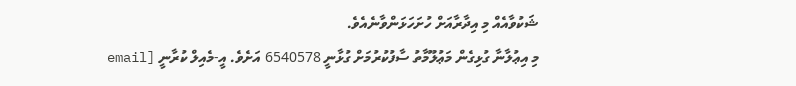ޝަކުވާއެއް މި އިދާރާއަށް ހުށަހަޅަންވާނެއެވެ.
މި އިޢުލާނާ ގުޅިގެން މަޢުލޫމާތު ސާފުކުރުމަށް ގުޅާނީ 6540578 އަށެވެ. އީ-މެއިލް ކުރާނީ [email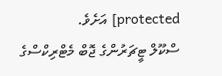protected] އަށެވެ.
ސްކޫލް ޓީޗަރުންގެ ޖޮބް މެޓްރިކްސްގެ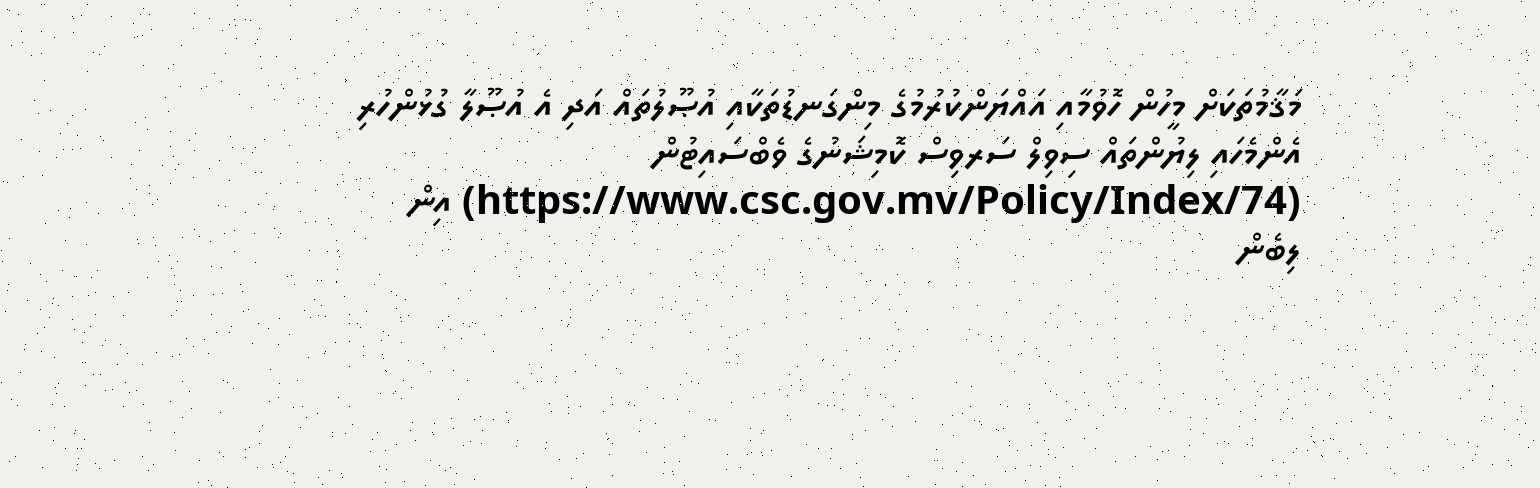މަޤާމުތަކަށް މީހުން ހޮވުމާއި އައްޔަންކުރުމުގެ މިންގަނޑުތަކާއި އުޞޫލުތައް އަދި އެ އުޞޫލާ ގުޅުންހުރި އެންމެހައި ލިޔުންތައް ސިވިލް ސަރވިސް ކޮމިޝަނުގެ ވެބްސައިޓުން (https://www.csc.gov.mv/Policy/Index/74) އިން ލިބެން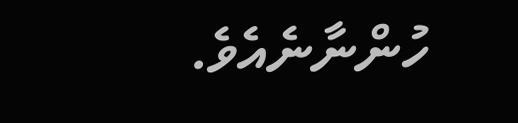ހުންނާނެއެވެ.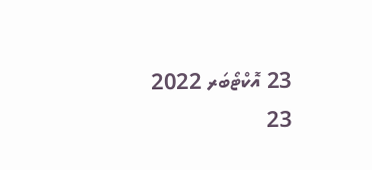23 އޮކްޓޯބަރ 2022
23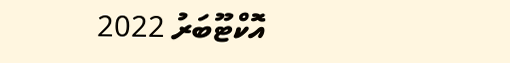އޮކްޓޫބަރު 2022